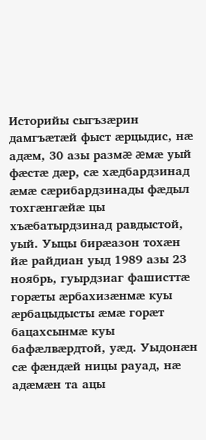Историйы сыгъзæрин дамгъæтæй фыст æрцыдис, нæ адæм, 30 азы размæ æмæ уый фæстæ дæр, сæ хæдбардзинад æмæ сæрибардзинады фæдыл тохгæнгæйæ цы хъæбатырдзинад равдыстой, уый. Уыцы бирæазон тохæн йæ райдиан уыд 1989 азы 23 ноябрь, гуырдзиаг фашисттæ горæты æрбахизæнмæ куы æрбацыдысты æмæ горæт бацахсынмæ куы бафæлвæрдтой, уæд. Уыдонæн сæ фæндæй ницы рауад, нæ адæмæн та ацы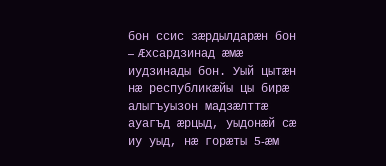бон ссис зæрдылдарæн бон – Æхсардзинад æмæ иудзинады бон. Уый цытæн нæ республикæйы цы бирæ алыгъуызон мадзæлттæ ауагъд æрцыд, уыдонæй сæ иу уыд, нæ горæты 5-æм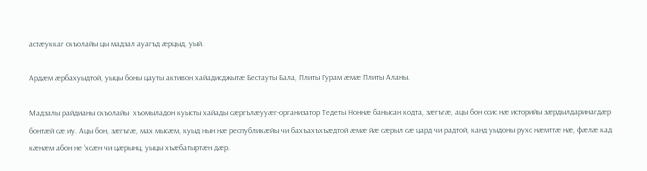астæуккаг скъолайы цы мадзал ауагъд æрцыд, уый.

Ардæм æрбахуыдтой, уыцы боны цауты активон хайадисджытæ Бестауты Бала, Плиты Гурам æмæ Плиты Аланы.

Мадзалы райдианы скъолайы  хъомыладон куысты хайады сæргълæууæг-организатор Тедеты Ноннæ банысан кодта, зæгъгæ, ацы бон ссис нæ историйы зæрдылдаринагдæр бонтæй сæ иу. Ацы бон, зæгъгæ, мах мысæм, куыд нын нæ республикæйы чи бахъахъхъæдтой æмæ йæ сæрыл сæ цард чи радтой, канд уыдоны рухс нæмттæ нæ, фæлæ кад кæнæм абон не ‘хсæн чи цæрынц, уыцы хъæбатыртæн дæр.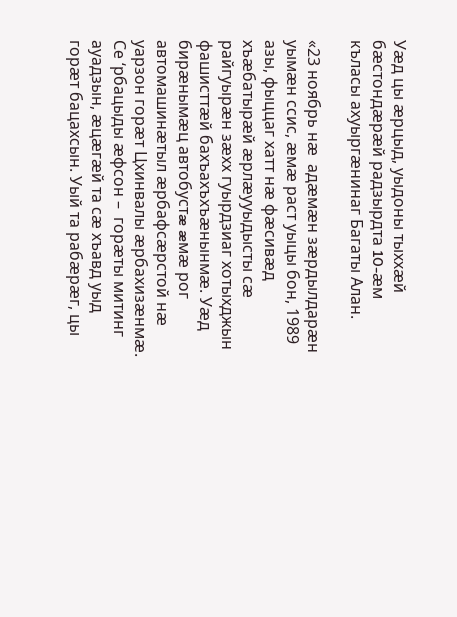Уæд цы æрцыд, уыдоны тыххæй бæстондæрæй радзырдта 10-æм къласы ахуыргæнинаг Багаты Алан.

«23 ноябрь нæ  адæмæн зæрдылдарæн уымæн ссис, æмæ раст уыцы бон, 1989 азы, фыццаг хатт нæ фæсивæд хъæбатырæй æрлæууыдысты сæ райгуырæн зæхх гуырдзиаг хотыхджын фашисттæй бахъахъхъæнынмæ. Уæд бирæнымæц автобустæ æмæ рог автомашинæтыл æрбафсæрстой нæ уарзон горæт Цхинвалы æрбахизæнмæ. Се ‘рбацыды æфсон –  горæты митинг ауадзын, æцæгæй та сæ хъавд уыд горæт бацахсын. Уый та рабæрæг, цы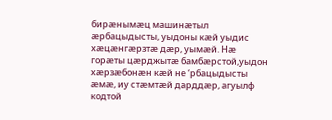бирæнымæц машинæтыл æрбацыдысты, уыдоны кæй уыдис хæцæнгæрзтæ дæр, уымæй. Нæ горæты цæрджытæ бамбæрстой,уыдон хæрзæбонæн кæй не ‘рбацыдысты æмæ, иу стæмтæй дарддæр, агуылф кодтой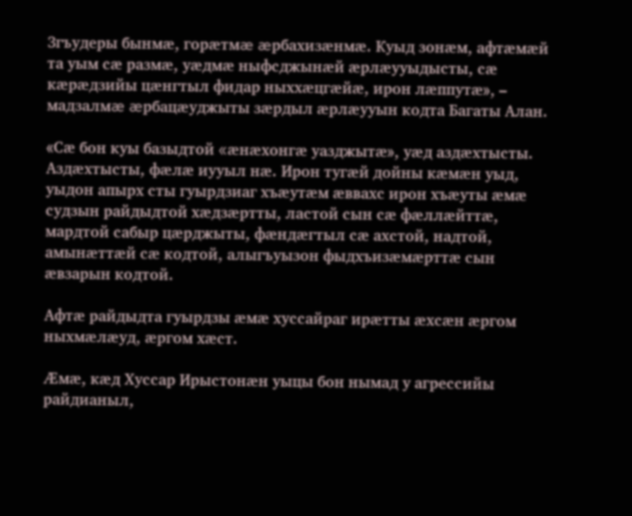Згъудеры бынмæ, горæтмæ æрбахизæнмæ. Куыд зонæм, афтæмæй та уым сæ размæ, уæдмæ ныфсджынæй æрлæууыдысты, сæ кæрæдзийы цæнгтыл фидар ныххæцгæйæ, ирон лæппутæ», – мадзалмæ æрбацæуджыты зæрдыл æрлæууын кодта Багаты Алан.

«Сæ бон куы базыдтой «æнæхонгæ уазджытæ», уæд аздæхтысты. Аздæхтысты, фæлæ иууыл нæ. Ирон тугæй дойны кæмæн уыд, уыдон апырх сты гуырдзиаг хъæутæм æввахс ирон хъæуты æмæ   судзын райдыдтой хæдзæртты, ластой сын сæ фæллæйттæ, мардтой сабыр цæрджыты, фæндæгтыл сæ ахстой, надтой, амынæттæй сæ кодтой, алыгъуызон фыдхъизæмæрттæ сын æвзарын кодтой.

Афтæ райдыдта гуырдзы æмæ хуссайраг ирæтты æхсæн æргом ныхмæлæуд, æргом хæст.

Æмæ, кæд Хуссар Ирыстонæн уыцы бон нымад у агрессийы райдианыл,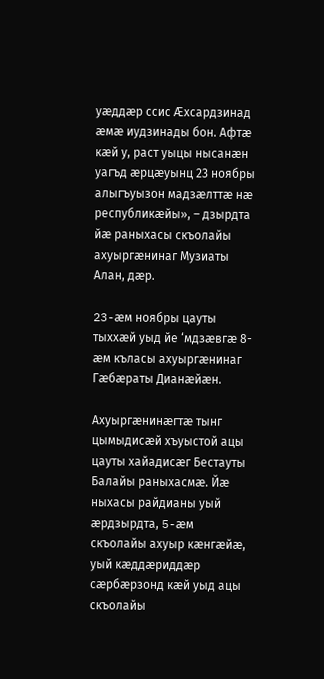уæддæр ссис Æхсардзинад æмæ иудзинады бон. Афтæ кæй у, раст уыцы нысанæн уагъд æрцæуынц 23 ноябры алыгъуызон мадзæлттæ нæ республикæйы», – дзырдта йæ раныхасы скъолайы ахуыргæнинаг Музиаты Алан, дæр.

23-æм ноябры цауты тыххæй уыд йе ‘мдзæвгæ 8-æм къласы ахуыргæнинаг Гæбæраты Дианæйæн.

Ахуыргæнинæгтæ тынг цымыдисæй хъуыстой ацы цауты хайадисæг Бестауты Балайы раныхасмæ. Йæ ныхасы райдианы уый æрдзырдта, 5-æм скъолайы ахуыр кæнгæйæ, уый кæддæриддæр сæрбæрзонд кæй уыд ацы скъолайы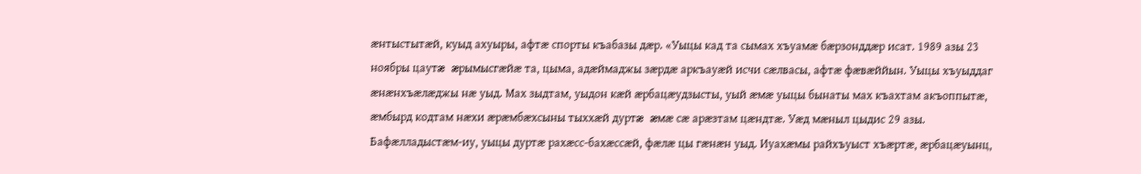æнтыстытæй, куыд ахуыры, афтæ спорты къабазы дæр. «Уыцы кад та сымах хъуамæ бæрзонддæр исат. 1989 азы 23 ноябры цаутæ æрымысгæйæ та, цыма, адæймаджы зæрдæ аркъауæй исчи сæлвасы, афтæ фæвæййын. Уыцы хъуыддаг æнæнхъæлæджы нæ уыд. Мах зыдтам, уыдон кæй æрбацæудзысты, уый æмæ уыцы бынаты мах къахтам акъоппытæ, æмбырд кодтам нæхи æрæмбæхсыны тыххæй дуртæ æмæ сæ арæзтам цæндтæ. Уæд мæныл цыдис 29 азы. Бафæлладыстæм-иу, уыцы дуртæ рахæсс-бахæссæй, фæлæ цы гæнæн уыд. Иуахæмы райхъуыст хъæртæ, æрбацæуынц,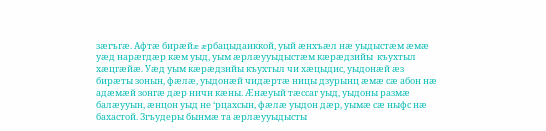зæгъгæ. Афтæ бирæйæ æрбацыдаиккой, уый æнхъæл нæ уыдыстæм æмæ уæд нарæгдæр кæм уыд, уым æрлæууыдыстæм кæрæдзийы  къухтыл хæцгæйæ. Уæд уым кæрæдзийы къухтыл чи хæцыдис, уыдонæй æз бирæты зонын, фæлæ, уыдонæй чидæртæ ницы дзурынц æмæ сæ абон нæ адæмæй зонгæ дæр ничи кæны. Æнæуый тæссаг уыд, уыдоны размæ балæууын, æнцон уыд не ‘рцахсын, фæлæ уыдон дæр, уымæ сæ ныфс нæ бахастой. Згъудеры бынмæ та æрлæууыдысты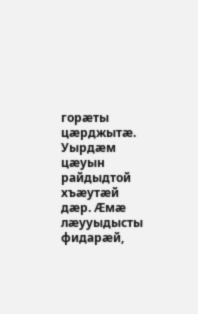горæты цæрджытæ. Уырдæм цæуын райдыдтой хъæутæй дæр. Æмæ лæууыдысты фидарæй,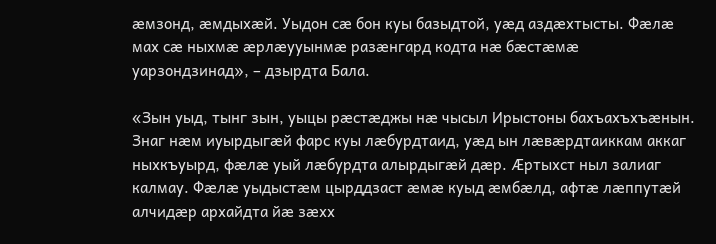æмзонд, æмдыхæй. Уыдон сæ бон куы базыдтой, уæд аздæхтысты. Фæлæ мах сæ ныхмæ æрлæууынмæ разæнгард кодта нæ бæстæмæ уарзондзинад», – дзырдта Бала.

«Зын уыд, тынг зын, уыцы рæстæджы нæ чысыл Ирыстоны бахъахъхъæнын. Знаг нæм иуырдыгæй фарс куы лæбурдтаид, уæд ын лæвæрдтаиккам аккаг ныхкъуырд, фæлæ уый лæбурдта алырдыгæй дæр. Æртыхст ныл залиаг калмау. Фæлæ уыдыстæм цырддзаст æмæ куыд æмбæлд, афтæ лæппутæй алчидæр архайдта йæ зæхх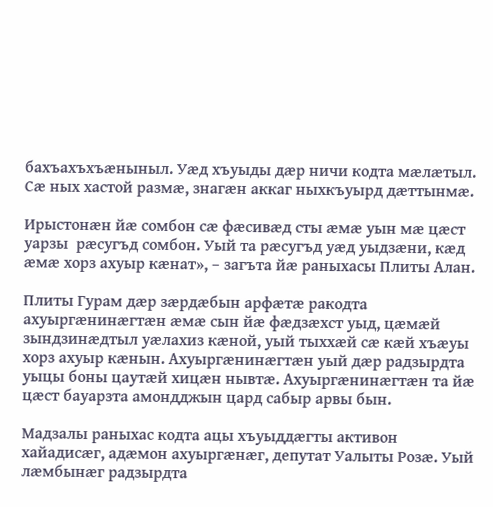бахъахъхъæныныл. Уæд хъуыды дæр ничи кодта мæлæтыл. Сæ ных хастой размæ, знагæн аккаг ныхкъуырд дæттынмæ.

Ирыстонæн йæ сомбон сæ фæсивæд сты æмæ уын мæ цæст уарзы  рæсугъд сомбон. Уый та рæсугъд уæд уыдзæни, кæд æмæ хорз ахуыр кæнат», – загъта йæ раныхасы Плиты Алан.

Плиты Гурам дæр зæрдæбын арфæтæ ракодта ахуыргæнинæгтæн æмæ сын йæ фæдзæхст уыд, цæмæй зындзинæдтыл уæлахиз кæной, уый тыххæй сæ кæй хъæуы хорз ахуыр кæнын. Ахуыргæнинæгтæн уый дæр радзырдта уыцы боны цаутæй хицæн нывтæ. Ахуыргæнинæгтæн та йæ цæст бауарзта амондджын цард сабыр арвы бын.

Мадзалы раныхас кодта ацы хъуыддæгты активон хайадисæг, адæмон ахуыргæнæг, депутат Уалыты Розæ. Уый лæмбынæг радзырдта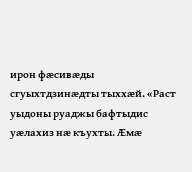ирон фæсивæды сгуыхтдзинæдты тыххæй. «Раст уыдоны руаджы бафтыдис уæлахиз нæ къухты. Æмæ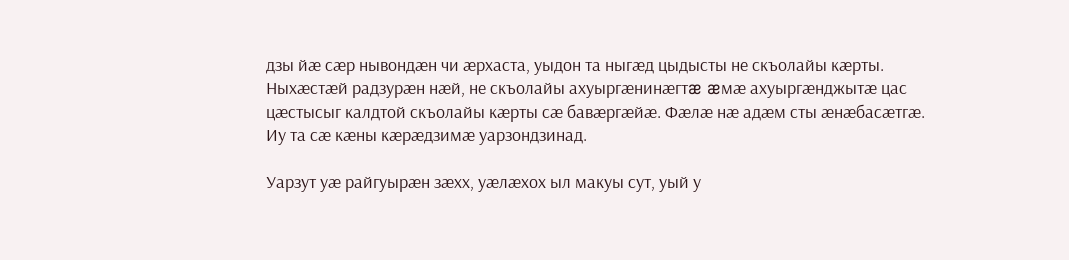дзы йæ сæр нывондæн чи æрхаста, уыдон та ныгæд цыдысты не скъолайы кæрты. Ныхæстæй радзурæн нæй, не скъолайы ахуыргæнинæгтæ æмæ ахуыргæнджытæ цас цæстысыг калдтой скъолайы кæрты сæ бавæргæйæ. Фæлæ нæ адæм сты æнæбасæтгæ. Иу та сæ кæны кæрæдзимæ уарзондзинад.

Уарзут уæ райгуырæн зæхх, уæлæхох ыл макуы сут, уый у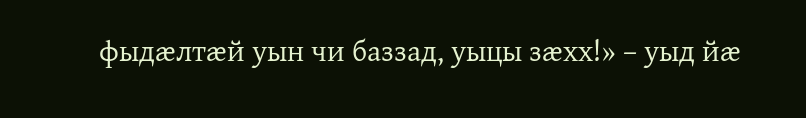фыдæлтæй уын чи баззад, уыцы зæхх!» – уыд йæ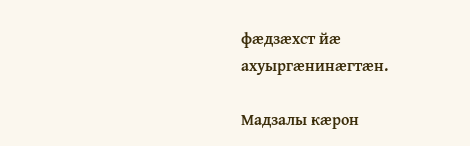фæдзæхст йæ ахуыргæнинæгтæн.

Мадзалы кæрон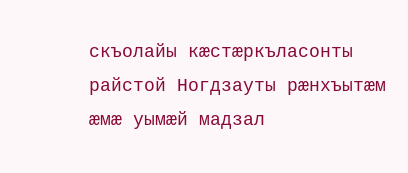скъолайы кæстæркъласонты райстой Ногдзауты рæнхъытæм æмæ уымæй мадзал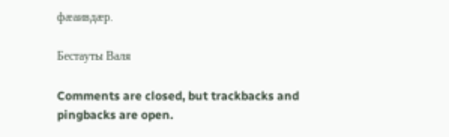фæаивдæр.

Бестауты Валя

Comments are closed, but trackbacks and pingbacks are open.